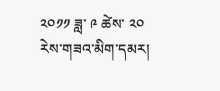༢༠༡༡ ཟླ་ ༩ ཚེས་ ༢༠ རེས་གཟའ་མིག་དམར།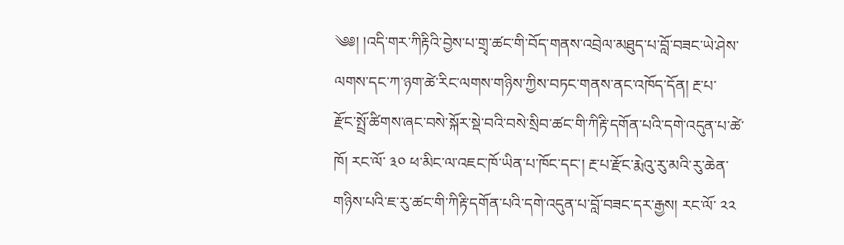༄༅། །འདི་གར་ཀིརྟིའི་བྱེས་པ་གྲྭ་ཚང་གི་བོད་གནས་འབྲེལ་མཐུད་པ་བློ་བཟང་ཡེ་ཤེས་ལགས་དང་ཀ་ཉག་ཚེ་རིང་ལགས་གཉིས་ཀྱིས་བཏང་གནས་ནང་འཁོད་དོན། རྔ་པ་
རྫོང་སྤྲོ་ཚིགས་ཞང་བསེ་སྐོར་སྡེ་བའི་བསེ་སྲིབ་ཚང་གི་ཀིརྟི་དགོན་པའི་དགེ་འདུན་པ་ཚེ་ཁོ། རང་ལོ་ ༣༠ ཕ་མིང་ལ་འཇང་ཁོ་ཡིན་པ་ཁོང་དང་། རྔ་པ་རྫོང་རྨེའུ་རུ་མའི་རུ་ཆེན་གཉིས་པའི་ཇ་རུ་ཚང་གི་ཀིརྟི་དགོན་པའི་དགེ་འདུན་པ་བློ་བཟང་དར་རྒྱས། རང་ལོ་ ༢༢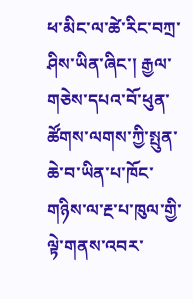ཕ་མིང་ལ་ཚེ་རིང་བཀྲ་ཤིས་ཡིན་ཞིང་། རྒྱལ་གཅེས་དཔའ་བོ་ཕུན་ཚོགས་ལགས་ཀྱི་སྤུན་ཆེ་བ་ཡིན་པ་ཁོང་གཉིས་ལ་རྔ་པ་ཁུལ་གྱི་ལྟེ་གནས་འབར་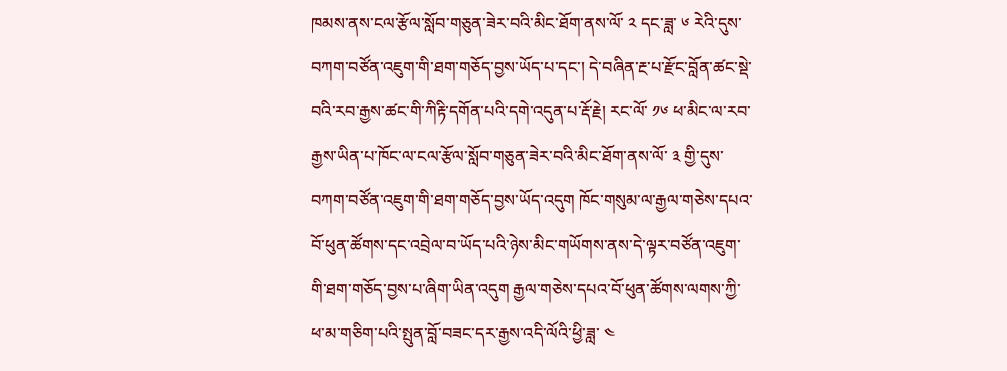ཁམས་ནས་ངལ་རྩོལ་སློབ་གཅུན་ཟེར་བའི་མིང་ཐོག་ནས་ལོ་ ༢ དང་ཟླ་ ༦ རེའི་དུས་བཀག་བཙོན་འཇུག་གི་ཐག་གཅོད་བྱས་ཡོད་པ་དང་། དེ་བཞིན་རྔ་པ་རྫོང་བློན་ཚང་སྡེ་བའི་རབ་རྒྱས་ཚང་གི་ཀིརྟི་དགོན་པའི་དགེ་འདུན་པ་རྡོ་རྗེ། རང་ལོ་ ༡༦ ཕ་མིང་ལ་རབ་རྒྱས་ཡིན་པ་ཁོང་ལ་ངལ་རྩོལ་སློབ་གཅུན་ཟེར་བའི་མིང་ཐོག་ནས་ལོ་ ༣ གྱི་དུས་བཀག་བཙོན་འཇུག་གི་ཐག་གཅོད་བྱས་ཡོད་འདུག ཁོང་གསུམ་ལ་རྒྱལ་གཅེས་དཔའ་བོ་ཕུན་ཚོགས་དང་འབྲེལ་བ་ཡོད་པའི་ཉེས་མིང་གཡོགས་ནས་དེ་ལྟར་བཙོན་འཇུག་གི་ཐག་གཅོད་བྱས་པ་ཞིག་ཡིན་འདུག རྒྱལ་གཅེས་དཔའ་བོ་ཕུན་ཚོགས་ལགས་ཀྱི་ཕ་མ་གཅིག་པའི་སྤུན་བློ་བཟང་དར་རྒྱས་འདི་ལོའི་ཕྱི་ཟླ་ ༤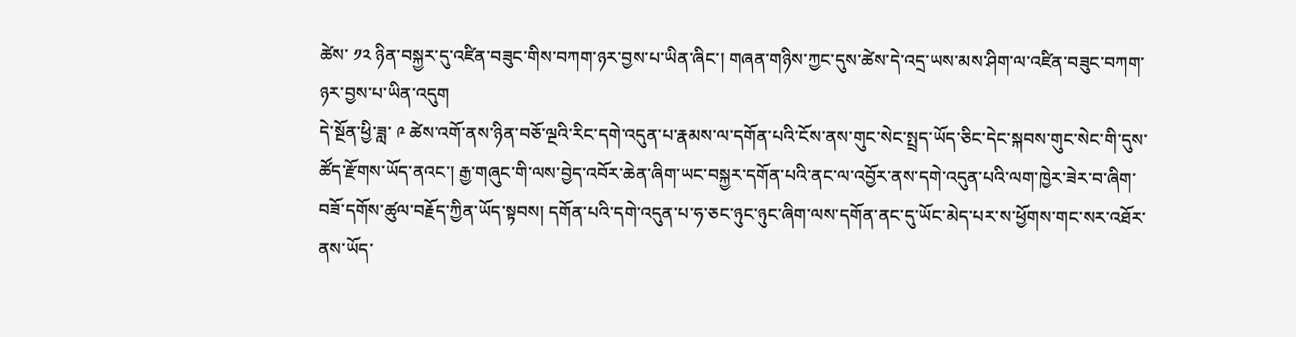ཚེས་ ༡༢ ཉིན་བསྐྱར་དུ་འཛིན་བཟུང་གིས་བཀག་ཉར་བྱས་པ་ཡིན་ཞིང་། གཞན་གཉིས་ཀྱང་དུས་ཚེས་དེ་འདྲ་ཡས་མས་ཤིག་ལ་འཛིན་བཟུང་བཀག་ཉར་བྱས་པ་ཡིན་འདུག
དེ་སྔོན་ཕྱི་ཟླ་ ༩ ཚེས་འགོ་ནས་ཉིན་བཅོ་ལྔའི་རིང་དགེ་འདུན་པ་རྣམས་ལ་དགོན་པའི་ངོས་ནས་གུང་སེང་སྤྲད་ཡོད་ཅིང་དེང་སྐབས་གུང་སེང་གི་དུས་ཚོད་རྫོགས་ཡོད་ནའང་། རྒྱ་གཞུང་གི་ལས་བྱེད་འབོར་ཆེན་ཞིག་ཡང་བསྐྱར་དགོན་པའི་ནང་ལ་འབྱོར་ནས་དགེ་འདུན་པའི་ལག་ཁྱེར་ཟེར་བ་ཞིག་བཟོ་དགོས་ཚུལ་བརྗོད་ཀྱིན་ཡོད་སྟབས། དགོན་པའི་དགེ་འདུན་པ་ཧ་ཅང་ཉུང་ཉུང་ཞིག་ལས་དགོན་ནང་དུ་ཡོང་མེད་པར་ས་ཕྱོགས་གང་སར་འཐོར་ནས་ཡོད་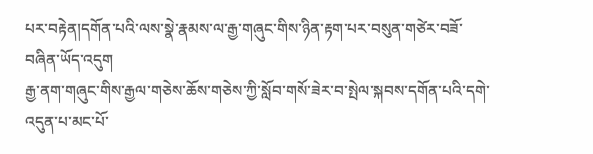པར་བརྟེན།དགོན་པའི་ལས་སྣེ་རྣམས་ལ་རྒྱ་གཞུང་གིས་ཉིན་རྟག་པར་བསུན་གཙེར་བཟོ་བཞིན་ཡོད་འདུག
རྒྱ་ནག་གཞུང་གིས་རྒྱལ་གཅེས་ཆོས་གཅེས་ཀྱི་སློབ་གསོ་ཟེར་བ་སྤེལ་སྐབས་དགོན་པའི་དགེ་འདུན་པ་མང་པོ་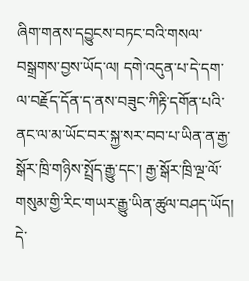ཞིག་གནས་དབྱུངས་བཏང་བའི་གསལ་བསྒྲགས་བྱས་ཡོད་ལ། དགེ་འདུན་པ་དེ་དག་ལ་བརྗོད་དོན་ད་ནས་བཟུང་ཀིརྟི་དགོན་པའི་ནང་ལ་མ་ཡོང་བར་སྐྱ་སར་བབ་པ་ཡིན་ན་རྒྱ་སྒོར་ཁྲི་གཉིས་སྤྲོད་རྒྱུ་དང་། རྒྱ་སྒོར་ཁྲི་ལྔ་ལོ་གསུམ་གྱི་རིང་གཡར་རྒྱུ་ཡིན་ཚུལ་བཤད་ཡོད། དེ་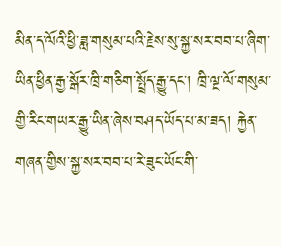མིན་ད་ལོའི་ཕྱི་ཟླ་གསུམ་པའི་རྗེས་སུ་སྐྱ་སར་བབ་པ་ཞིག་ཡིན་ཕྱིན་རྒྱ་སྒོར་ཁྲི་གཅིག་སྤྲོད་རྒྱུ་དང་། ཁྲི་ལྔ་ལོ་གསུམ་གྱི་རིང་གཡར་རྒྱུ་ཡིན་ཞེས་བཤད་ཡོད་པ་མ་ཟད། རྐྱེན་གཞན་གྱིས་སྐྱ་སར་བབ་པ་རེ་ཟུང་ཡོང་གི་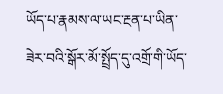ཡོད་པ་རྣམས་ལ་ཡང་རྔན་པ་ཡིན་ཟེར་བའི་སྒོར་མོ་སྤྲོད་དུ་འགྲོ་གི་ཡོད་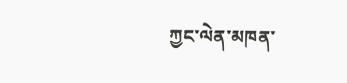ཀྱང་ལེན་མཁན་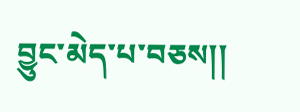བྱུང་མེད་པ་བཅས།།